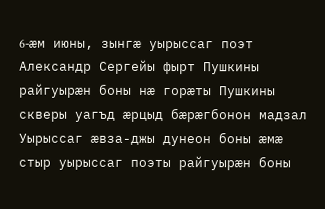6-æм июны, зынгæ уырыссаг поэт Александр Сергейы фырт Пушкины райгуырæн боны нæ горæты Пушкины скверы уагъд æрцыд бæрæгбонон мадзал Уырыссаг æвза-джы дунеон боны æмæ стыр уырыссаг поэты райгуырæн боны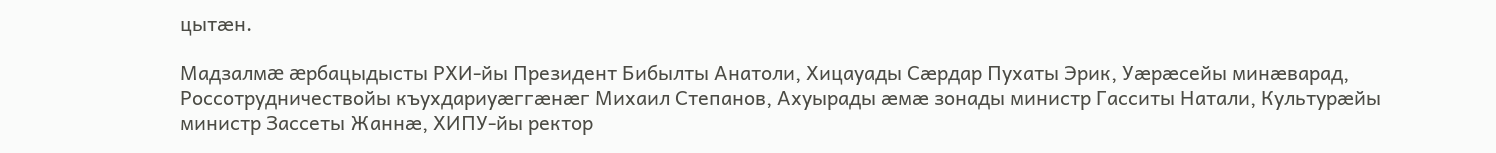цытæн.

Мадзалмæ æрбацыдысты РХИ-йы Президент Бибылты Анатоли, Хицауады Сæрдар Пухаты Эрик, Уæрæсейы минæварад, Россотрудничествойы къухдариуæггæнæг Михаил Степанов, Ахуырады æмæ зонады министр Гасситы Натали, Культурæйы министр Зассеты Жаннæ, ХИПУ-йы ректор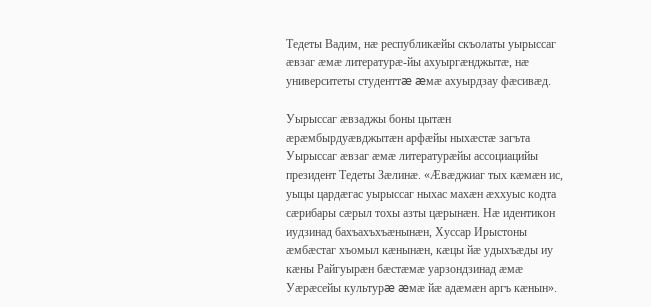Тедеты Вадим, нæ республикæйы скъолаты уырыссаг æвзаг æмæ литературæ-йы ахуыргæнджытæ, нæ университеты студенттæ æмæ ахуырдзау фæсивæд.

Уырыссаг æвзаджы боны цытæн æрæмбырдуæвджытæн арфæйы ныхæстæ загъта Уырыссаг æвзаг æмæ литературæйы ассоциацийы президент Тедеты Зæлинæ. «Æвæджиаг тых кæмæн ис, уыцы цардæгас уырыссаг ныхас махæн æххуыс кодта сæрибары сæрыл тохы азты цæрынæн. Нæ идентикон иудзинад бахъахъхъæнынæн, Хуссар Ирыстоны æмбæстаг хъомыл кæнынæн, кæцы йæ удыхъæды иу кæны Райгуырæн бæстæмæ уарзондзинад æмæ Уæрæсейы культурæ æмæ йæ адæмæн аргъ кæнын».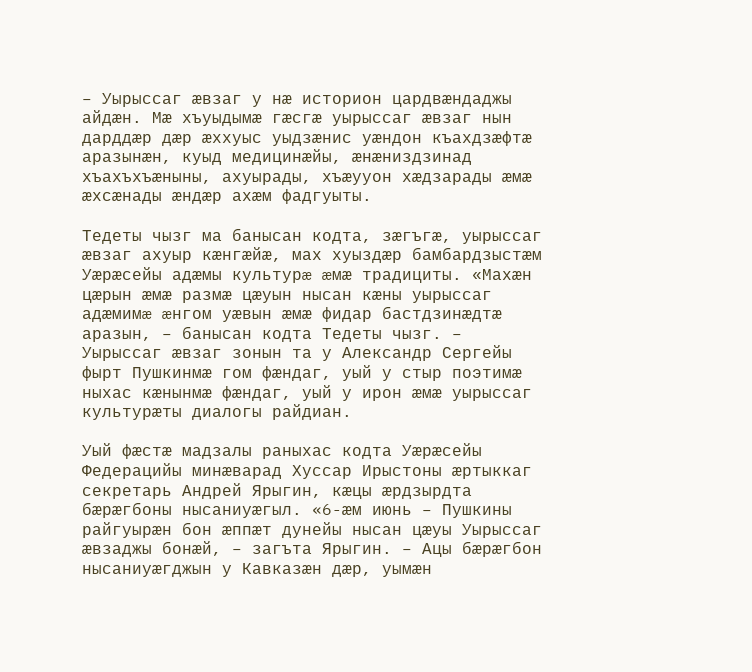– Уырыссаг æвзаг у нæ историон цардвæндаджы айдæн. Мæ хъуыдымæ гæсгæ уырыссаг æвзаг нын дарддæр дæр æххуыс уыдзæнис уæндон къахдзæфтæ аразынæн, куыд медицинæйы, æнæниздзинад хъахъхъæныны, ахуырады, хъæууон хæдзарады æмæ æхсæнады æндæр ахæм фадгуыты.

Тедеты чызг ма банысан кодта, зæгъгæ, уырыссаг æвзаг ахуыр кæнгæйæ, мах хуыздæр бамбардзыстæм Уæрæсейы адæмы культурæ æмæ традициты. «Махæн цæрын æмæ размæ цæуын нысан кæны уырыссаг адæмимæ æнгом уæвын æмæ фидар бастдзинæдтæ аразын, – банысан кодта Тедеты чызг. – Уырыссаг æвзаг зонын та у Александр Сергейы фырт Пушкинмæ гом фæндаг, уый у стыр поэтимæ ныхас кæнынмæ фæндаг, уый у ирон æмæ уырыссаг культурæты диалогы райдиан.

Уый фæстæ мадзалы раныхас кодта Уæрæсейы Федерацийы минæварад Хуссар Ирыстоны æртыккаг секретарь Андрей Ярыгин, кæцы æрдзырдта бæрæгбоны нысаниуæгыл. «6-æм июнь – Пушкины райгуырæн бон æппæт дунейы нысан цæуы Уырыссаг æвзаджы бонæй, – загъта Ярыгин. – Ацы бæрæгбон нысаниуæгджын у Кавказæн дæр, уымæн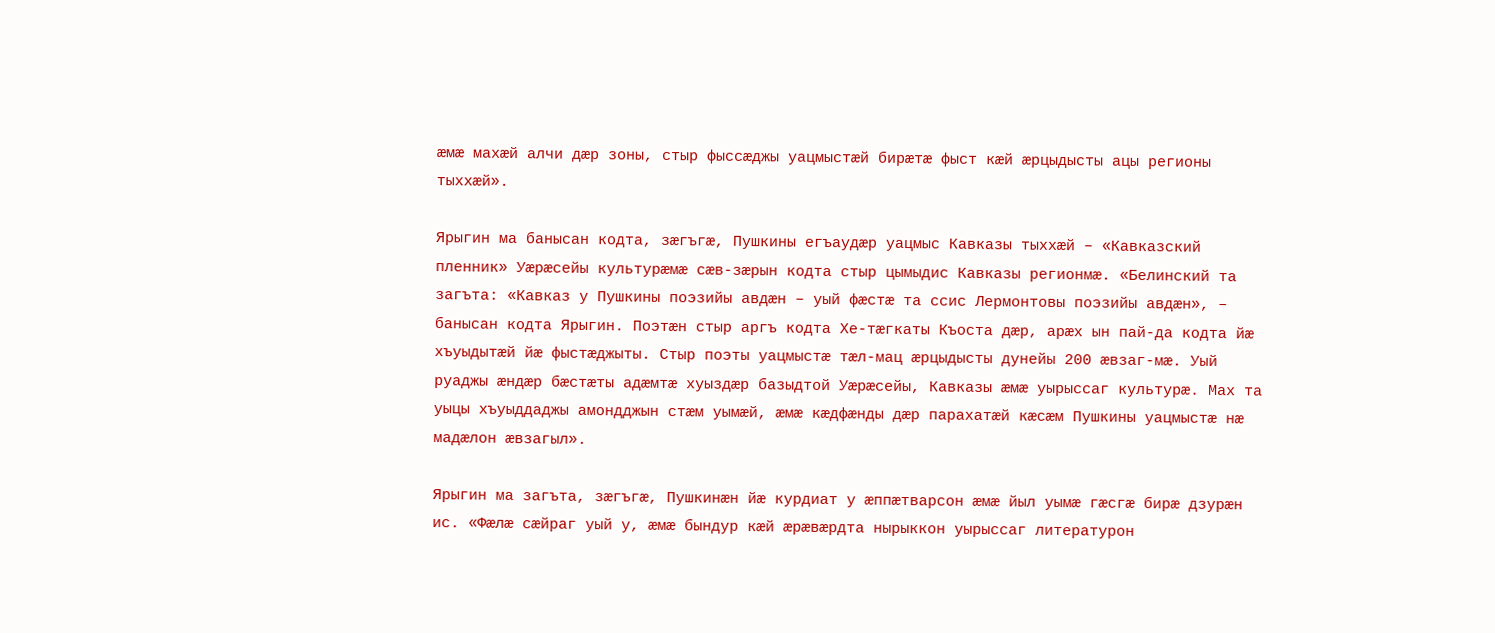æмæ махæй алчи дæр зоны, стыр фыссæджы уацмыстæй бирæтæ фыст кæй æрцыдысты ацы регионы тыххæй».

Ярыгин ма банысан кодта, зæгъгæ, Пушкины егъаудæр уацмыс Кавказы тыххæй – «Кавказский пленник» Уæрæсейы культурæмæ сæв-зæрын кодта стыр цымыдис Кавказы регионмæ. «Белинский та загъта: «Кавказ у Пушкины поэзийы авдæн – уый фæстæ та ссис Лермонтовы поэзийы авдæн», – банысан кодта Ярыгин. Поэтæн стыр аргъ кодта Хе-тæгкаты Къоста дæр, арæх ын пай-да кодта йæ хъуыдытæй йæ фыстæджыты. Стыр поэты уацмыстæ тæл-мац æрцыдысты дунейы 200 æвзаг-мæ. Уый руаджы æндæр бæстæты адæмтæ хуыздæр базыдтой Уæрæсейы, Кавказы æмæ уырыссаг культурæ. Мах та уыцы хъуыддаджы амондджын стæм уымæй, æмæ кæдфæнды дæр парахатæй кæсæм Пушкины уацмыстæ нæ мадæлон æвзагыл».

Ярыгин ма загъта, зæгъгæ, Пушкинæн йæ курдиат у æппæтварсон æмæ йыл уымæ гæсгæ бирæ дзурæн ис. «Фæлæ сæйраг уый у, æмæ бындур кæй æрæвæрдта нырыккон уырыссаг литературон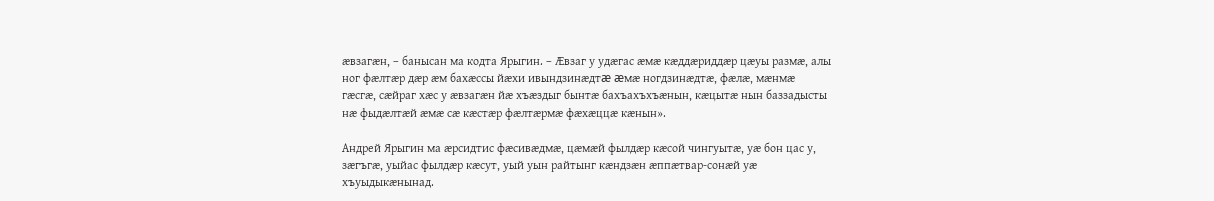æвзагæн, – банысан ма кодта Ярыгин. – Æвзаг у удæгас æмæ кæддæриддæр цæуы размæ, алы ног фæлтæр дæр æм бахæссы йæхи ивындзинæдтæ æмæ ногдзинæдтæ, фæлæ, мæнмæ гæсгæ, сæйраг хæс у æвзагæн йæ хъæздыг бынтæ бахъахъхъæнын, кæцытæ нын баззадысты нæ фыдæлтæй æмæ сæ кæстæр фæлтæрмæ фæхæццæ кæнын».

Андрей Ярыгин ма æрсидтис фæсивæдмæ, цæмæй фылдæр кæсой чингуытæ, уæ бон цас у, зæгъгæ, уыйас фылдæр кæсут, уый уын райтынг кæндзæн æппæтвар-сонæй уæ хъуыдыкæнынад.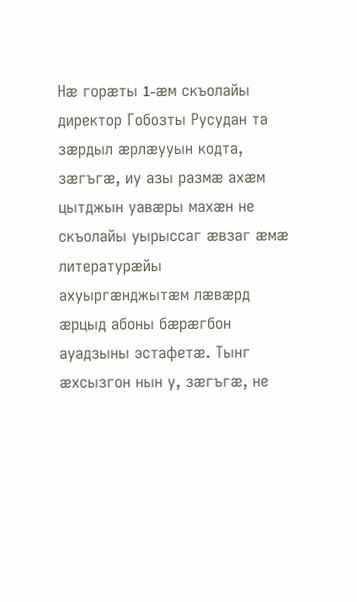Нæ горæты 1-æм скъолайы директор Гобозты Русудан та зæрдыл æрлæууын кодта, зæгъгæ, иу азы размæ ахæм цытджын уавæры махæн не скъолайы уырыссаг æвзаг æмæ литературæйы ахуыргæнджытæм лæвæрд æрцыд абоны бæрæгбон ауадзыны эстафетæ. Тынг æхсызгон нын у, зæгъгæ, не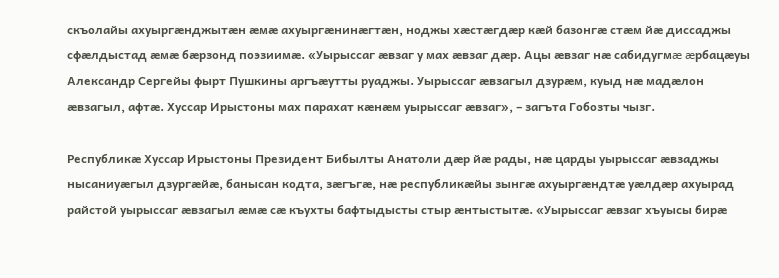скъолайы ахуыргæнджытæн æмæ ахуыргæнинæгтæн, ноджы хæстæгдæр кæй базонгæ стæм йæ диссаджы сфæлдыстад æмæ бæрзонд поэзиимæ. «Уырыссаг æвзаг у мах æвзаг дæр. Ацы æвзаг нæ сабидугмæ æрбацæуы Александр Сергейы фырт Пушкины аргъæутты руаджы. Уырыссаг æвзагыл дзурæм, куыд нæ мадæлон æвзагыл, афтæ. Хуссар Ирыстоны мах парахат кæнæм уырыссаг æвзаг», – загъта Гобозты чызг.

Республикæ Хуссар Ирыстоны Президент Бибылты Анатоли дæр йæ рады, нæ царды уырыссаг æвзаджы нысаниуæгыл дзургæйæ, банысан кодта, зæгъгæ, нæ республикæйы зынгæ ахуыргæндтæ уæлдæр ахуырад райстой уырыссаг æвзагыл æмæ сæ къухты бафтыдысты стыр æнтыстытæ. «Уырыссаг æвзаг хъуысы бирæ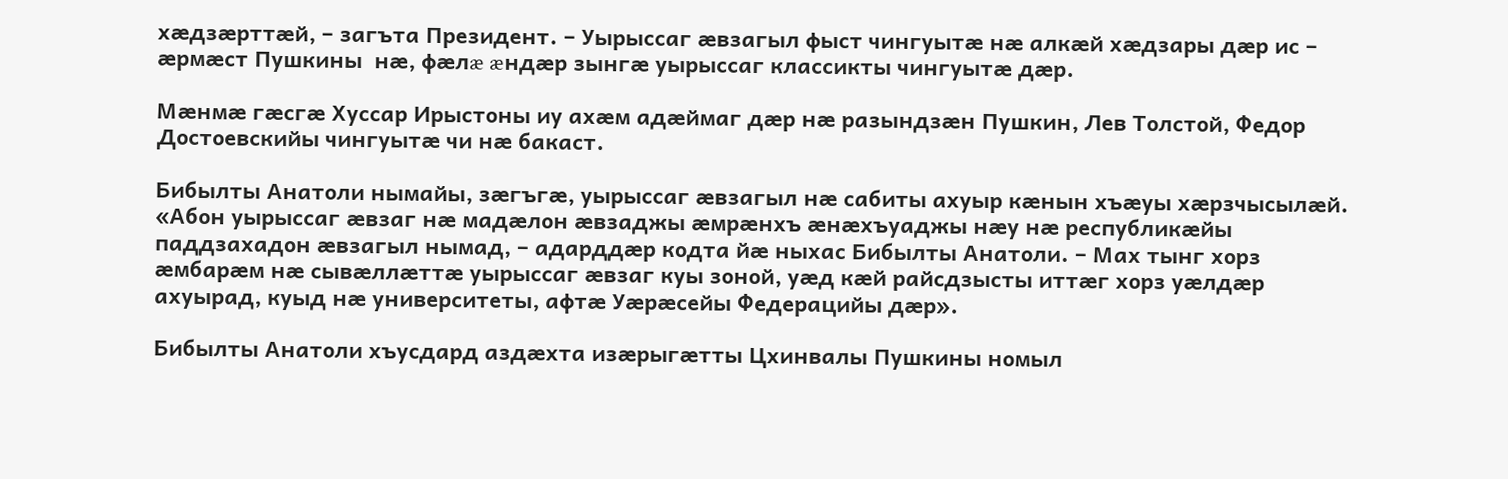хæдзæрттæй, – загъта Президент. – Уырыссаг æвзагыл фыст чингуытæ нæ алкæй хæдзары дæр ис – æрмæст Пушкины  нæ, фæлæ æндæр зынгæ уырыссаг классикты чингуытæ дæр.

Мæнмæ гæсгæ Хуссар Ирыстоны иу ахæм адæймаг дæр нæ разындзæн Пушкин, Лев Толстой, Федор Достоевскийы чингуытæ чи нæ бакаст.

Бибылты Анатоли нымайы, зæгъгæ, уырыссаг æвзагыл нæ сабиты ахуыр кæнын хъæуы хæрзчысылæй. «Абон уырыссаг æвзаг нæ мадæлон æвзаджы æмрæнхъ æнæхъуаджы нæу нæ республикæйы паддзахадон æвзагыл нымад, – адарддæр кодта йæ ныхас Бибылты Анатоли. – Мах тынг хорз æмбарæм нæ сывæллæттæ уырыссаг æвзаг куы зоной, уæд кæй райсдзысты иттæг хорз уæлдæр ахуырад, куыд нæ университеты, афтæ Уæрæсейы Федерацийы дæр».

Бибылты Анатоли хъусдард аздæхта изæрыгæтты Цхинвалы Пушкины номыл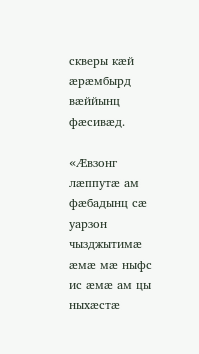скверы кæй æрæмбырд вæййынц фæсивæд.

«Æвзонг лæппутæ ам фæбадынц сæ уарзон чызджытимæ æмæ мæ ныфс ис æмæ ам цы ныхæстæ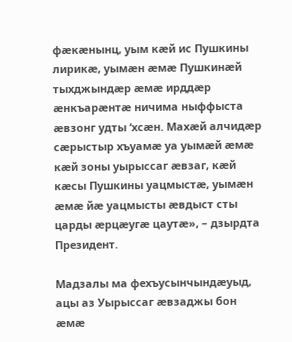фæкæнынц, уым кæй ис Пушкины лирикæ, уымæн æмæ Пушкинæй тыхджындæр æмæ ирддæр æнкъарæнтæ ничима ныффыста æвзонг удты ‘хсæн. Махæй алчидæр сæрыстыр хъуамæ уа уымæй æмæ кæй зоны уырыссаг æвзаг, кæй кæсы Пушкины уацмыстæ, уымæн æмæ йæ уацмысты æвдыст сты царды æрцæугæ цаутæ», – дзырдта Президент.

Мадзалы ма фехъусынчындæуыд, ацы аз Уырыссаг æвзаджы бон æмæ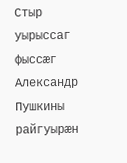Стыр уырыссаг фыссæг Александр Пушкины райгуырæн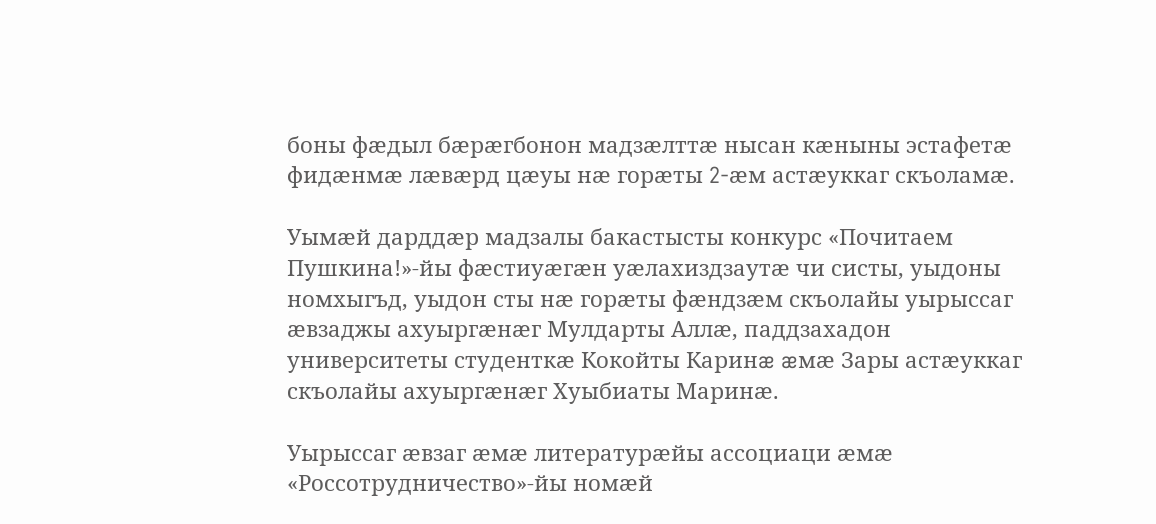боны фæдыл бæрæгбонон мадзæлттæ нысан кæныны эстафетæ фидæнмæ лæвæрд цæуы нæ горæты 2-æм астæуккаг скъоламæ.

Уымæй дарддæр мадзалы бакастысты конкурс «Почитаем Пушкина!»-йы фæстиуæгæн уæлахиздзаутæ чи систы, уыдоны номхыгъд, уыдон сты нæ горæты фæндзæм скъолайы уырыссаг æвзаджы ахуыргæнæг Мулдарты Аллæ, паддзахадон университеты студенткæ Кокойты Каринæ æмæ Зары астæуккаг скъолайы ахуыргæнæг Хуыбиаты Маринæ.

Уырыссаг æвзаг æмæ литературæйы ассоциаци æмæ «Россотрудничество»-йы номæй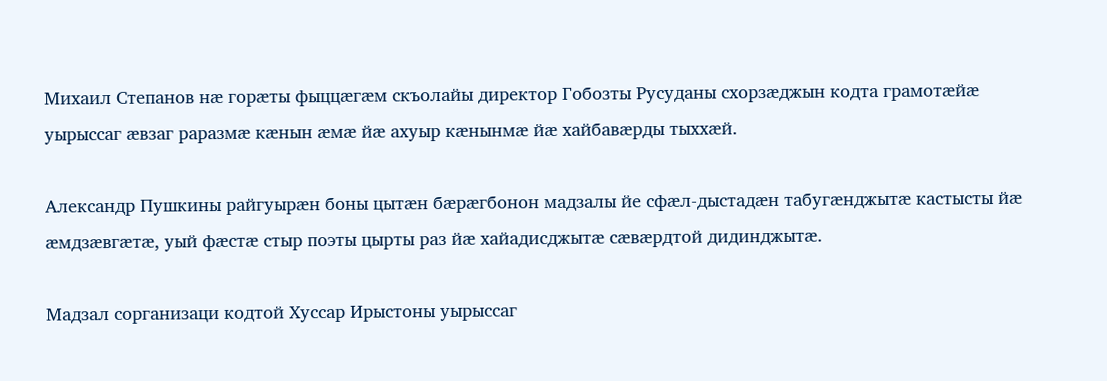Михаил Степанов нæ горæты фыццæгæм скъолайы директор Гобозты Русуданы схорзæджын кодта грамотæйæ уырыссаг æвзаг раразмæ кæнын æмæ йæ ахуыр кæнынмæ йæ хайбавæрды тыххæй.

Александр Пушкины райгуырæн боны цытæн бæрæгбонон мадзалы йе сфæл-дыстадæн табугæнджытæ кастысты йæ æмдзæвгæтæ, уый фæстæ стыр поэты цырты раз йæ хайадисджытæ сæвæрдтой дидинджытæ.

Мадзал сорганизаци кодтой Хуссар Ирыстоны уырыссаг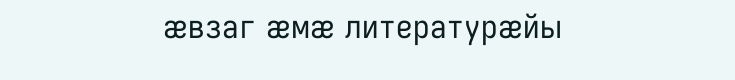æвзаг æмæ литературæйы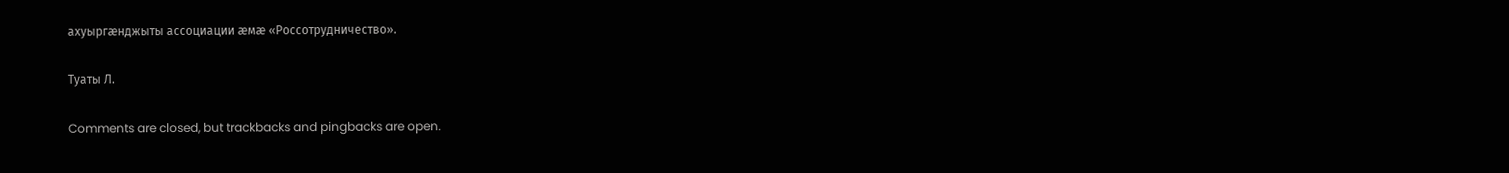ахуыргæнджыты ассоциации æмæ «Россотрудничество».

Туаты Л.

Comments are closed, but trackbacks and pingbacks are open.